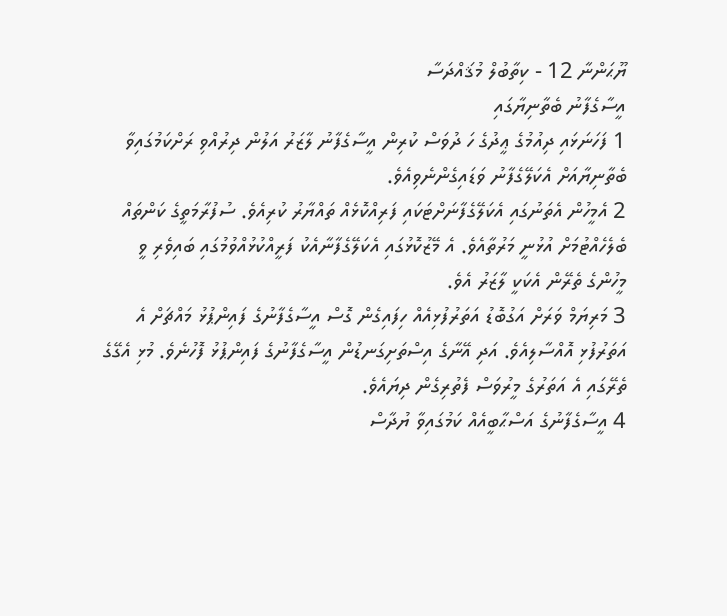ޔޫޙަންނާ 12 - ކިތާބުލް މުޤައްދަސާ
އީސާގެފާނު ބެތާނިޔާގައި
1 ފަހަނަޅައި ދިއުމުގެ ޢީދުގެ ހަ ދުވަސް ކުރިން އީސާގެފާނު ލާޒަރު އަލުން ދިރުއްވި ރަށްކަމުގައިވާ ބެތާނިޔާއަށް އެކަލޭގެފާނު ވަޑައިގެންނެވިއެވެ.
2 އެމީހުން އެތަނުގައި އެކަލޭގެފާނަށްޓަކައި ފަރިއްކޮޅެއް ތައްޔާރު ކުރިއެވެ. ސުފުރާމަތީގެ ކަންތައް ބެލެހެއްޓުމަށް އުޅުނީ މަރުތާއެވެ. އެ މޭޒުކޮޅުގައި އެކަލޭގެފާނާއެކު ފަރީއްކުޅުއްވުމުގައި ބައިވެރި ވީ މީހުންގެ ތެރޭން އެކަކީ ލާޒަރު އެވެ.
3 މަރިޔަމް ވަރަށް އަގުބޮޑު އަތަރުފުޅިއެއް ހިފައިގެން ގޮސް އީސާގެފާނުގެ ފައިންޕުޅު މައްޗަށް އެ އަތަރުފުޅި އޮއްސާލިއެވެ. އަދި އޭނާގެ އިސްތަށިގަނޑުން އީސާގެފާނުގެ ފައިންޕުޅު ފޮހުނެވެ. މުޅި އެގޭގެ ތެރޭގައި އެ އަތަރުގެ މީރުވަސް ފެތުރިގެން ދިޔައެވެ.
4 އީސާގެފާނުގެ އަސްޙާބީއެއް ކަމުގައިވާ ޔުދާސް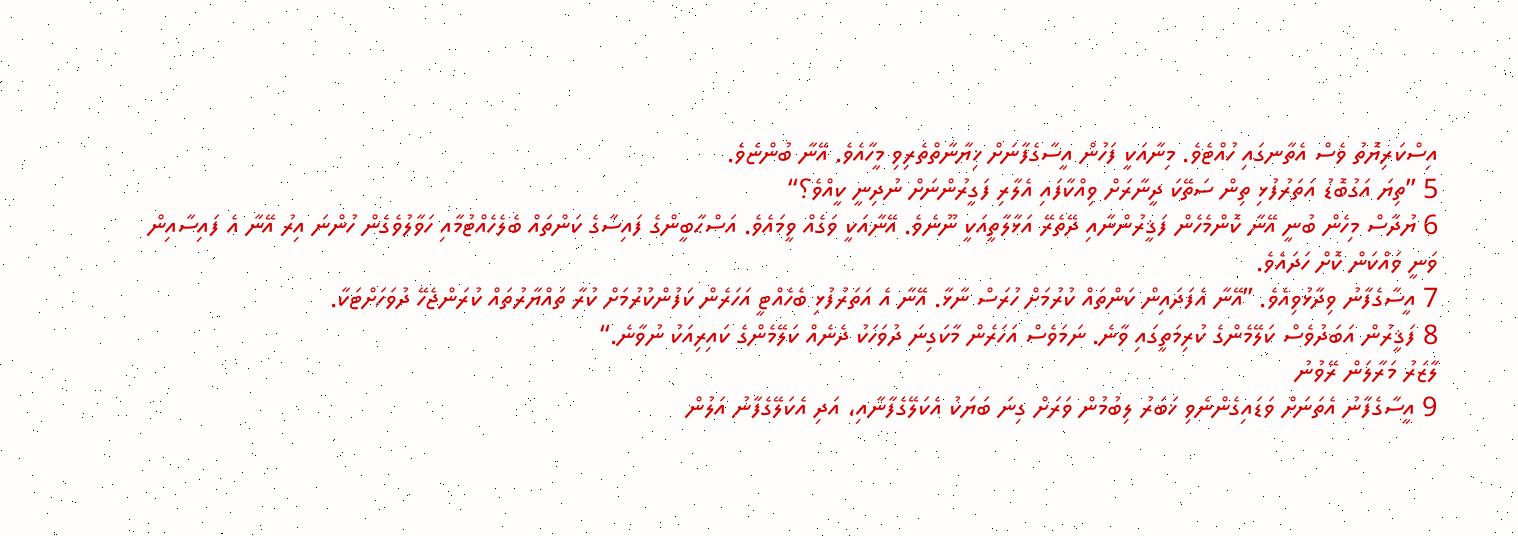އިސްކަރިޔޮތު ވެސް އެތާނގައި ހުއްޓެވެ. މިނާއަކީ ފަހުން އީސާގެފާނަށް ޚިޔާނާތްތެރިވި މީހާއެވެ. އޭނާ ބުންޏެވެ.
5 ”ތިޔަ އަގުބޮޑު އަތަރުފުޅި ތިން ސަތޭކަ ދީނާރަށް ވިއްކާފައި އެލާރި ފަގީރުންނަށް ނުދިނީ ކީއްވެ؟“
6 ޔުދާސް މިހެން ބުނީ އޭނާ ކޮންމެހެން ފަޤީރުންނާއި ދޭތެރޭ އަޅާލާތީއަކީ ނޫނެވެ. އޭނާއަކީ ވަގެއް ވީމައެވެ. އަސްޙާބީންގެ ފައިސާގެ ކަންތައް ބެލެހެއްޓުމާއި ހަވާލުވެގެން ހުންނަ އިރު އޭނާ އެ ފައިސާއިން ވަނީ ވައްކަން ކޮށް ހަދައެވެ.
7 އީސާގެފާނު ވިދާޅުވިއެވެ. ”އޭނާ އެފަދައިން ކަންތައް ކުރުމަށް ހުރަސް ނާޅާ. އޭނާ އެ އަތަރުފުޅި ބެހެއްޓީ އަހަރެން ކަފުންކުރުމަށް ކުރާ ތައްޔާރުތައް ކުރަންޖެހޭ ދުވަހަށްޓަކާ.
8 ފަޤީރުން އަބަދުވެސް ކަލޭމެންގެ ކުރިމަތީގައި ވާނެ. ނަމަވެސް އަހަރެން މާކަގިނަ ދުވަހަކު ދެނެއް ކަލޭމެންގެ ކައިރިއަކު ނުވާނެ.“
ލާޒަރު މަރާލަން ރޭވުނު
9 އީސާގެފާނު އެތަނަށް ވަޑައިގެންނެވި ޚަބަރު ލިބުމުން ވަރަށް ގިނަ ބަޔަކު އެކަލޭގެފާނާއި، އަދި އެކަލޭގެފާނު އަލުން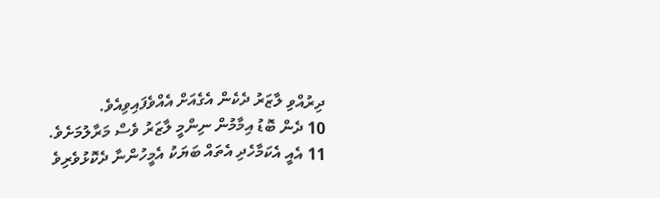ދިރުއްވި ލާޒަރު ދެކެން އެގެއަށް އެއްވެފައިވިއެވެ.
10 ދެން ބޮޑު އިމާމުން ނިންމީ ލާޒަރު ވެސް މަރާލުމަށެވެ.
11 އެއީ އެކަމާހެދި އެތައް ބަޔަކު އެމީހުންނާ ދެކޮޅުވެރިވެ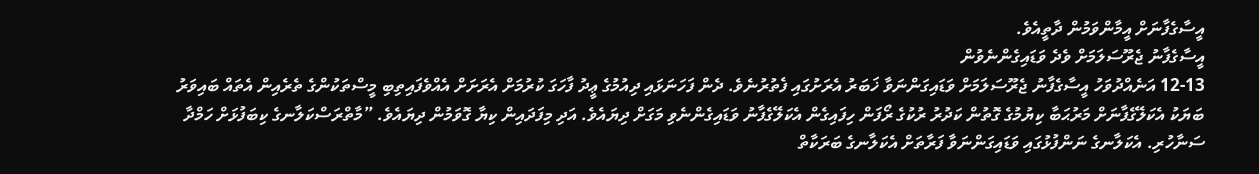އީސާގެފާނަށް އީމާންވަމުން ދާތީއެވެ.
އީސާގެފާނު ޖެރޫސަލަމަށް ވެދެ ވަޑައިގެންނެވުން
12-13 އަނެއްދުވަހު އީސާގެފާނު ޖެރޫސަލަމަށް ވަޑައިގަންނަވާ ޚަބަރު އެރަށުގައި ފެތުރުނެވެ. ދެން ފަހަނަޅައި ދިއުމުގެ ޢީދު ފާހަގަ ކުރުމަށް އެރަށަށް އެއްވެފައިތިބި މީސްތަކުންގެ ތެރެއިން އެތައް ބައިވަރު ބަޔަކު އެކަލޭގެފާނަށް މަރުޙަބާ ކިޔުމުގެ ގޮތުން ކަދުރު ރުކުގެ ރޯފަން ހިފައިގެން އެކަލޭގެފާނު ވަޑައިގެންނެވި މަގަށް ދިޔައެވެ. އަދި މިފަދައިން ކިޔާ ގޮވަމުން ދިޔައެވެ. ”މާތްރަސްކަލާނގެ ކިބަފުޅަށް ހަމްދާ ސަނާހުރި. އެކަލާނގެ ނަންފުޅުގައި ވަޑައިގަންނަވާ ފަރާތަށް އެކަލާނގެ ބަރަކާތް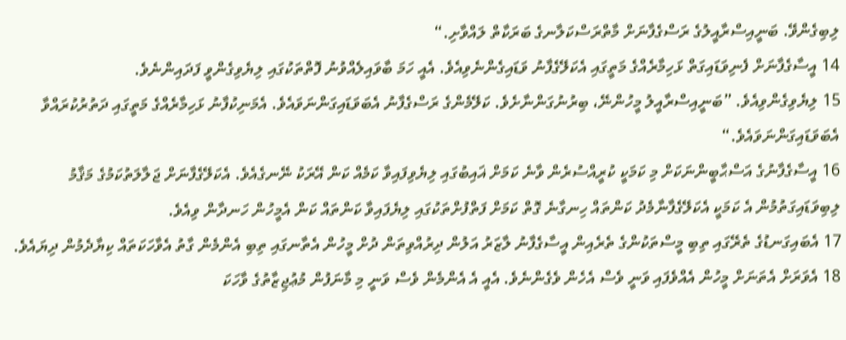ލިބިގެންވޭ. ބަނީއިސްރާއީލުގެ ރަސްގެފާނަށް މާތްރަސްކަލާނގެ ބަރަކާތް ލައްވާށި.“
14 އީސާގެފާނަށް ފެނިވަޑައިގަތް ޅަހިމާރެއްގެ މަތީގައި އެކަލޭގެފާނު ވަޑައިގެންނެވިއެވެ. އެއީ ހަމަ ބާވައިލެއްވުނު ފޮތްތަކުގައި ލިޔެވިގެންވީ ފަދައިންނެވެ.
15 ލިޔެވިގެންވިއެވެ. ”ބަނީއިސްރާއީލު މީހުންނޭ، ބިރުނުގަންނާށެވެ. ކަލޭމެންގެ ރަސްގެފާނު އެބަވަޑައިގަންނަވައެވެ. އެމަނިކުފާނު ޅަހިމާރެއްގެ މަތީގައި ދަތުރުކުރައްވާ އެބަވަޑައިގަންނަވައެވެ.“
16 އީސާގެފާނުގެ އަސްޙާބީންނަކަށް މި ކަމަކީ ކުރީއްސުރެން ވާނެ ކަމަށް ޣައިބުގައި ލިޔެވިފައިވާ ކަމެއް ކަން އޭރަކު ނޭނގެއެވެ. އެކަލޭގެފާނަށް ޖަލާލަތުކަމުގެ މަޤާމު ލިބިވަޑައިގަތުމުން އެ ކަމަކީ އެކަލޭގެފާނާމެދު ކަންތައް ހިނގާނެ ގޮތް ކަމަށް ފަތްފުށްތަކުގައި ލިޔެފައިވާ ކަންތައް ކަން އެމީހުން ހަނދާން ވިއެވެ.
17 އެބައިގަނޑުގެ ތެރޭގައި ތިބި މީސްތަކުންގެ ތެރެއިން އީސާގެފާނު ލާޒަރު އަލުން ދިރުއްވިތަން ދުށް މީހުން އެތާނގައި ތިބި އެންމެން ގާތު އެވާހަކަތައް ކިޔާދެމުން ދިޔައެވެ.
18 އެވަރަށް އެތަނަށް މީހުން އެއްވެފައި ވަނީ ވެސް އެހެން ވެގެންނެވެ. އެއީ އެ އެންމެން ވެސް ވަނީ މި މާނަފުން މުޢުޖިޒާތުގެ ވާހަކަ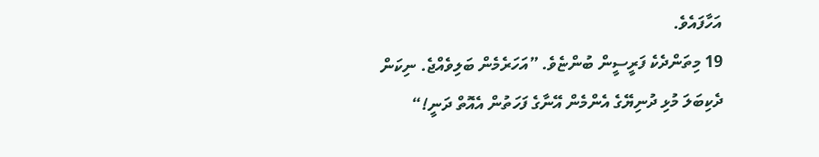އަހާފައެވެ.
19 މިތަންދެކެ ފަރީސީން ބުންޏެވެ. ”އަހަރެމެން ބަލިވެއްޖެ. ނިކަން ދެކިބަލަ މުޅި ދުނިޔޭގެ އެންމެން އޭނާގެ ފަހަތުން އެއޮތް ދަނީ!“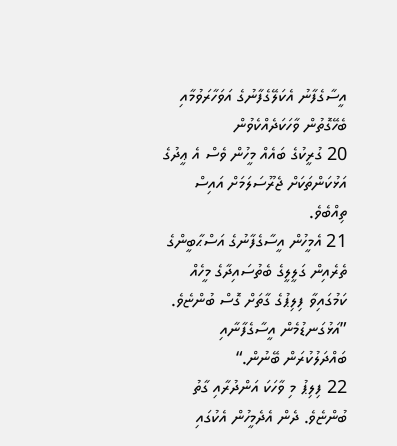އީސާގެފާނު އެކަލޭގެފާނުގެ އަވަހާރަވުމާއި ބެހޭގޮތުން ވާހަކަދެއްކެވުން
20 ގުރީކުގެ ބައެއް މީހުން ވެސް އެ ޢީދުގެ އަޅުކަންތަކަށް ޖެރޫސަލަމަށް އައިސް ތިއްބެވެ.
21 އެމީހުން އީސާގެފާނުގެ އަސްޙާބީންގެ ތެރެއިން ގަލީލީގެ ބެތުސައިދާގެ މީހެއް ކަމުގައިވާ ފިލިޕުގެ ގާތަށް ގޮސް ބުންޏެވެ. ”އަޅުގަނޑުމެން އީސާގެފާނާއި ބައްދަލުކުރަން ބޭނުން.“
22 ފިލިޕު މި ވާހަކަ އަންދުރާއި ގާތު ބުންޏެވެ. ދެން އެދެމީހުން އެކުގައި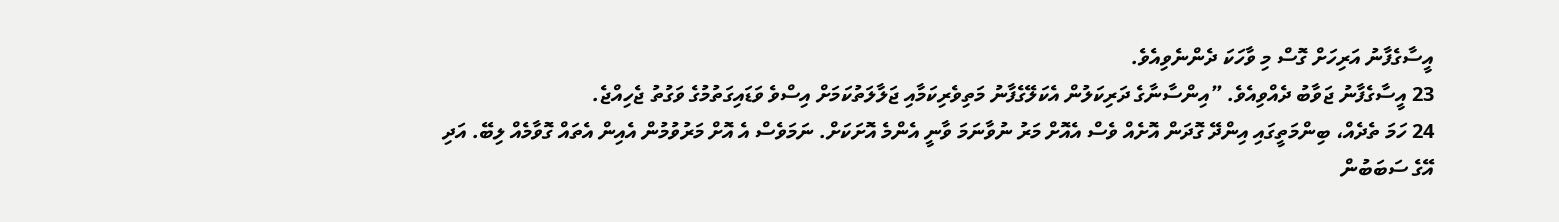އީސާގެފާނު އަރިހަށް ގޮސް މި ވާހަކަ ދެންނެވިއެވެ.
23 އީސާގެފާނު ޖަވާބު ދެއްވިއެވެ. ”އިންސާނާގެ ދަރިކަލުން އެކަލޭގެފާނު މަތިވެރިކަމާއި ޖަލާލަތުކަމަށް އިސްވެ ވަޑައިގަތުމުގެ ވަގުތު ޖެހިއްޖެ.
24 ހަމަ ތެދެއް، ބިންމަތީގައި އިންދޭ ގޮދަން އޮށެއް ވެސް އެއޮށް މަރު ނުވާނަމަ ވާނީ އެންމެ އޮށަކަށް. ނަމަވެސް އެ އޮށް މަރުވުމުން އެއިން އެތައް ގޮވާމެއް ލިބޭ. އަދި އޭގެ ސަބަބުން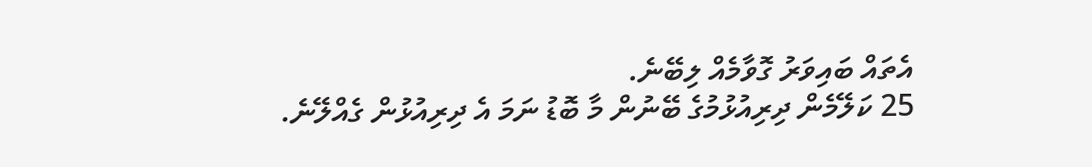އެތައް ބައިވަރު ގޮވާމެއް ލިބޭނެ.
25 ކަލޭމެން ދިރިއުޅުމުގެ ބޭނުން މާ ބޮޑު ނަމަ އެ ދިރިއުޅުން ގެއްލޭނެ.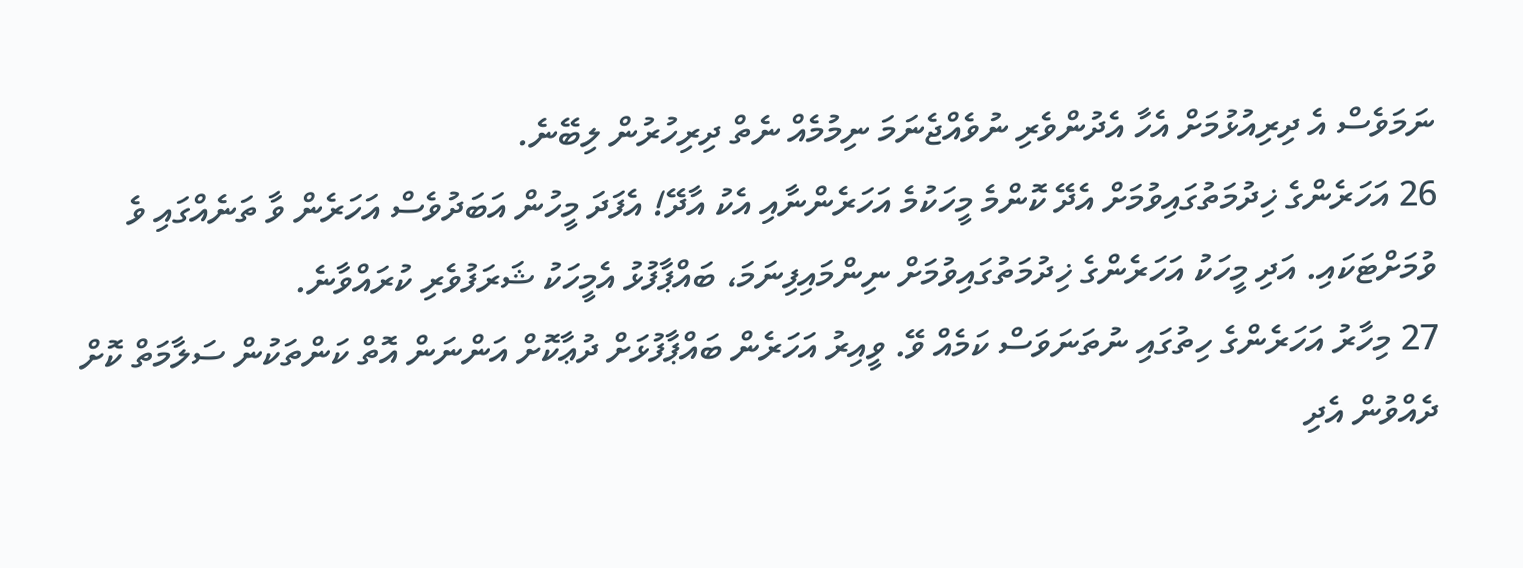ނަމަވެސް އެ ދިރިއުޅުމަށް އެހާ އެދުންވެރި ނުވެއްޖެނަމަ ނިމުމެއް ނެތް ދިރިހުރުން ލިބޭނެ.
26 އަހަރެންގެ ޚިދުމަތުގައިވުމަށް އެދޭ ކޮންމެ މީހަކުމެ އަހަރެންނާއި އެކު އާދޭ! އެފަދަ މީހުން އަބަދުވެސް އަހަރެން ވާ ތަނެއްގައި ވެ ވުމަށްޓަކައި. އަދި މީހަކު އަހަރެންގެ ޚިދުމަތުގައިވުމަށް ނިންމައިފިނަމަ، ބައްޕާފުޅު އެމީހަކު ޝަރަފުވެރި ކުރައްވާނެ.
27 މިހާރު އަހަރެންގެ ހިތުގައި ނުތަނަވަސް ކަމެއް ވޭ. ވީއިރު އަހަރެން ބައްޕާފުޅަށް ދުޢާކޮށް އަންނަން އޮތް ކަންތަކުން ސަލާމަތް ކޮށް ދެއްވުން އެދި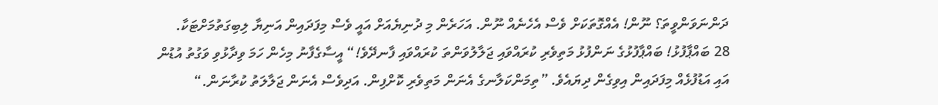ދަންނަވަންވީތަ؟ ނޫން! އެއްގޮތަކަށް ވެސް އެހެނެއް ނޫން. އަހަރެން މި ދުނިޔެއަށް އައީ ވެސް މިފަދައިން އަނިޔާ ލިބިގަތުމަށްޓަކާ.
28 ބައްޕާފުޅު! ބައްޕާފުޅުގެ ނަންފުޅު މަތިވެރި ކުރައްވައި ޖަލާލުވަންތަ ކުރައްވައި ފާނދޭވެ!“ އީސާގެފާނު މިހެން ހަމަ ވިދާޅުވި ވަގުތު އުޑުން އައި އަޑުފުޅެއް މިފަދައިން އިވިގެން ދިޔައެވެ. ”ތިމަންކަލާނގެ އެނަން މަތިވެރި ކޮށްފިން. އަދިވެސް އެނަން ޖަލާލަތު ކުރާނަން.“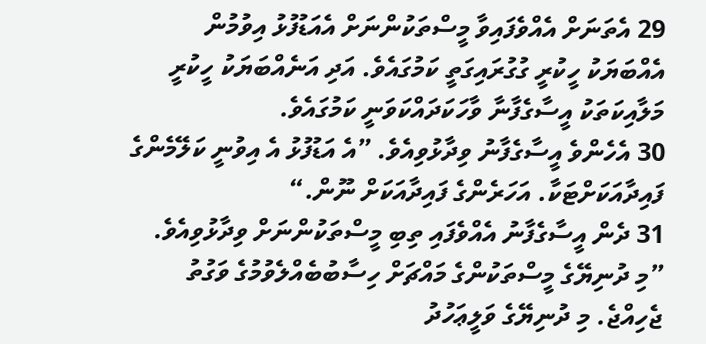29 އެތަނަށް އެއްވެފައިވާ މީސްތަކުންނަށް އެއަޑުފުޅު އިވުމުން އެއްބަޔަކު ހީކުރީ ގުގުރައިގަތީ ކަމުގައެވެ. އަދި އަނެއްބަޔަކު ހީކުރީ މަލާއިކަތަކު އީސާގެފާނާ ވާހަކަދައްކަވަނީ ކަމުގައެވެ.
30 އެހެންވެ އީސާގެފާނު ވިދާޅުވިއެވެ. ”އެ އަޑުފުޅު އެ އިވުނީ ކަލޭމެންގެ ފައިދާއަކަށްޓަކާ. އަހަރެންގެ ފައިދާއަކަށް ނޫން.“
31 ދެން އީސާގެފާނު އެއްވެފައި ތިބި މީސްތަކުންނަށް ވިދާޅުވިއެވެ. ”މި ދުނިޔޭގެ މީސްތަކުންގެ މައްޗަށް ހިސާބުބެއްލެވުމުގެ ވަގުތު ޖެހިއްޖެ. މި ދުނިޔޭގެ ވަލީޢަހުދު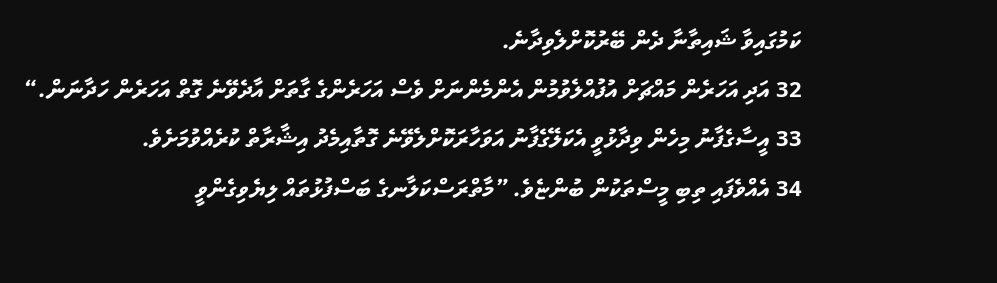ކަމުގައިވާ ޝައިތާނާ ދެން ބޭރުކޮށްލެވިދާނެ.
32 އަދި އަހަރެން މައްޗަށް އުފުއްލެވުމުން އެންމެންނަށް ވެސް އަހަރެންގެ ގާތަށް އާދެވޭނެ ގޮތް އަހަރެން ހަދާނަން.“
33 އީސާގެފާނު މިހެން ވިދާޅުވީ އެކަލޭގެފާނު އަވަހާރަކޮށްލެވޭނެ ގޮތާއިމެދު އިޝާރާތް ކުރެއްވުމަށެވެ.
34 އެއްވެފައި ތިބި މީސްތަކުން ބުންޏެވެ. ”މާތްރަސްކަލާނގެ ބަސްފުޅުތައް ލިޔެވިގެންވީ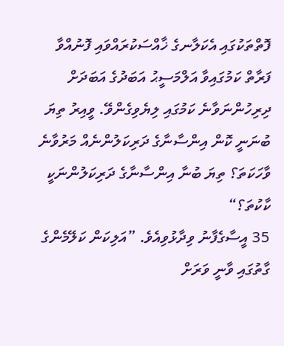ފޮތްތަކުގައި އެކަލާނގެ ޚާއްސަކުރައްވައި ފޮނުއްވާ ފަރާތް ކަމުގައިވާ އަލްމަސީޙު އަބަދުގެ އަބަދަށް ދިރިހުންނަވާނެ ކަމުގައި ލިޔެވިގެންވޭ. ވީއިރު ތިޔަ ބުނަނީ ކޮން އިންސާނާގެ ދަރިކަލުންނެއް މަރުވާނެ ވާހަކަތަ؟ ތިޔަ ބުނާ އިންސާނާގެ ދަރިކަލުންނަކީ ކާކުތަ؟“
35 އީސާގެފާނު ވިދާޅުވިއެވެ. ”އަލިކަން ކަލޭމެންގެ ގާތުގައި ވާނީ ވަރަށް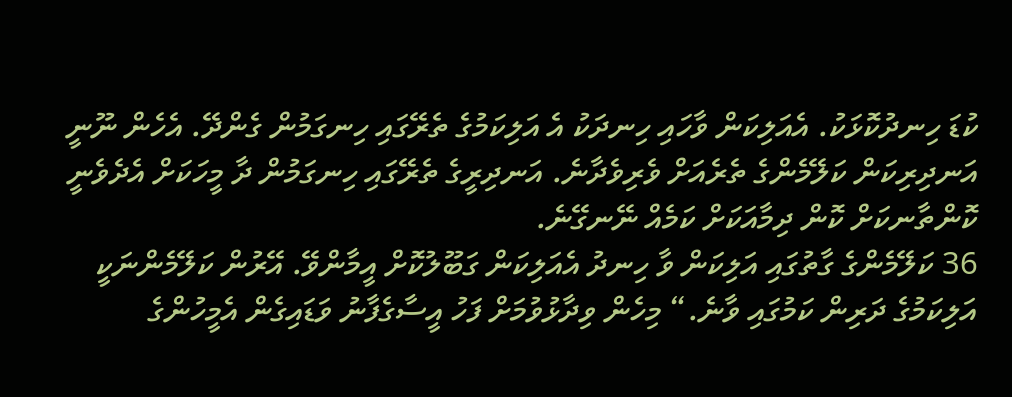ކުޑަ ހިނދުކޮޅަކު. އެއަލިކަން ވާހައި ހިނދަކު އެ އަލިކަމުގެ ތެރޭގައި ހިނގަމުން ގެންދޭ. އެހެން ނޫނީ އަނދިރިކަން ކަލޭމެންގެ ތެރެއަށް ވެރިވެދާނެ. އަނދިރީގެ ތެރޭގައި ހިނގަމުން ދާ މީހަކަށް އެދެވެނީ ކޮންތާނކަށް ކޮން ދިމާއަކަށް ކަމެއް ނޭނގޭނެ.
36 ކަލޭމެންގެ ގާތުގައި އަލިކަން ވާ ހިނދު އެއަލިކަން ގަބޫލުކޮށް އީމާންވޭ. އޭރުން ކަލޭމެންނަކީ އަލިކަމުގެ ދަރިން ކަމުގައި ވާނެ.“ މިހެން ވިދާޅުވުމަށް ފަހު އީސާގެފާނު ވަޑައިގެން އެމީހުންގެ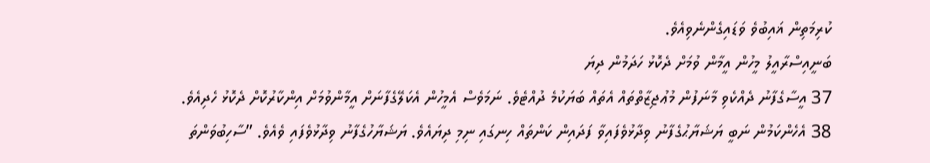ކުރިމަތިން ޣައިބުވެ ވަޑައިގެންނެވިއެވެ.
ބަނީއިސްރާއީލު މީހުން އީމާން ވުމަށް ދެކޮޅު ހަދަމުން ދިޔަ
37 އީސާގެފާނު ދެއްކެވި މާނަފުން މުޢުޖިޒާތްތައް އެތައް ބަޔަކުމެ ދުއްޓެވެ. ނަމަވެސް އެމީހުން އެކަލޭގެފާނަށް އީމާންވުމަށް އިންކާރުކޮށް ދެކޮޅު ހެދިއެވެ.
38 އެހެންކަމުން ނަބީ ޔަޝަޔާޙުގެފާނު ވިދާޅުވެފައިވާ ފަދައިން ކަންތައް ހިނގައި ނިމި ދިޔައެވެ. ޔަޝަޔާހުގެފާނު ވިދާޅުވެފައި ވެއެވެ. ”ސާހިބުވަންތަ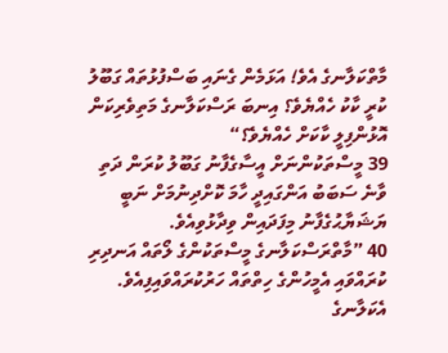މާތްކަލާނގެ އެވެ! އަޅަމެން ގެނައި ބަސްފުޅުތައް ގަބޫލު ކުރީ ކާކު ހެއްޔެވެ؟ އިނބަ ރަސްކަލާނގެ މަތިވެރިކަން އޮޅުންފިލީ ކާކަށް ހެއްޔެވެ؟“
39 މީސްތަކުންނަށް އީސާގެފާނު ގަބޫލު ކުރަން ދަތި ވާނެ ސަބަބު އަންގައިދީ ހާމަ ކޮށްދިނުމަށް ނަބީ ޔަޝަޔާޙުގެފާނު މިފަދައިން ވިދާޅުވިއެވެ.
40 ”މާތްރަސްކަލާނގެ މީސްތަކުންގެ ލޯތައް އަނދިރި ކުރައްވައި އެމީހުންގެ ހިތްތައް ހަރުކުރައްވައިފިއެވެ. އެކަލާނގެ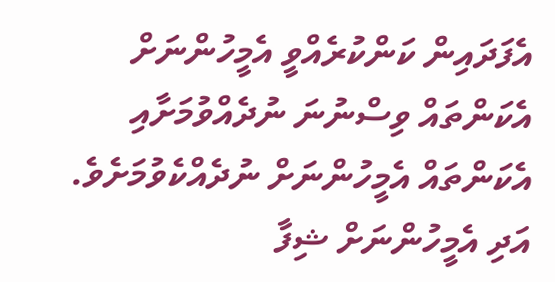އެފަދައިން ކަންކުރެއްވީ އެމީހުންނަށް އެކަންތައް ވިސްނުނަ ނުދެއްވުމަށާއި އެކަންތައް އެމީހުންނަށް ނުދެއްކެވުމަށެވެ. އަދި އެމީހުންނަށް ޝިފާ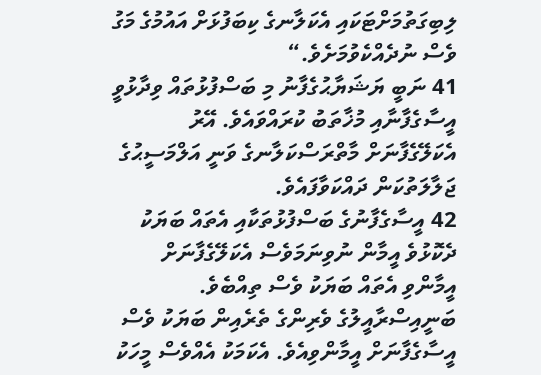ލިބިގަތުމަށްޓަކައި އެކަލާނގެ ކިބަފުޅަށް އައުމުގެ މަގު ވެސް ނުދެއްކެވުމަށެވެ.“
41 ނަބީ ޔަޝަޔާޙުގެފާނު މި ބަސްފުޅުތައް ވިދާޅުވީ އީސާގެފާނާއި މުޚާތަބު ކުރައްވައެވެ. އޭރު އެކަލޭގެފާނަށް މާތްރަސްކަލާނގެ ވަނީ އަލްމަސީޙުގެ ޖަލާލަތުކަން ދައްކަވާފައެވެ.
42 އީސާގެފާނުގެ ބަސްފުޅުތަކާއި އެތައް ބަޔަކު ދެކޮޅުވެ އީމާން ނުވިނަމަވެސް އެކަލޭގެފާނަށް އީމާންވި އެތައް ބަޔަކު ވެސް ތިއްބެވެ. ބަނީއިސްރާއީލުގެ ވެރިންގެ ތެރެއިން ބަޔަކު ވެސް އީސާގެފާނަށް އީމާންވިއެވެ. އެކަމަކު އެއްވެސް މީހަކު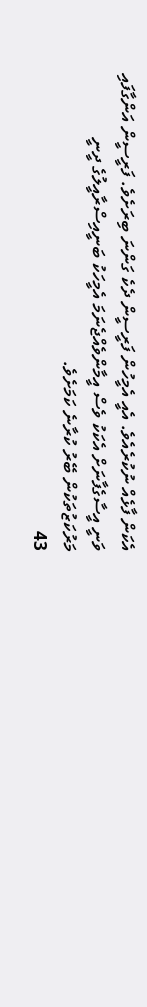އެކަން ފާޅެއް ނުކުރެއެވެ. އެއީ އެމީހުން ފަރީސީން ދެކެ ގަންނަ ބިރަށެވެ. ފަރީސީން އަންގާފައި ވަނީ އީސާގެފާނަށް އެކަކު ވެސް އީމާންވެއްޖެނަމަ އެމީހަކު ބަނީއިސްރާއީލުގެ ދީނީ މަރުކަޒުތަކުން ބޭރު ކުރާނެ ކަމަށެވެ.
43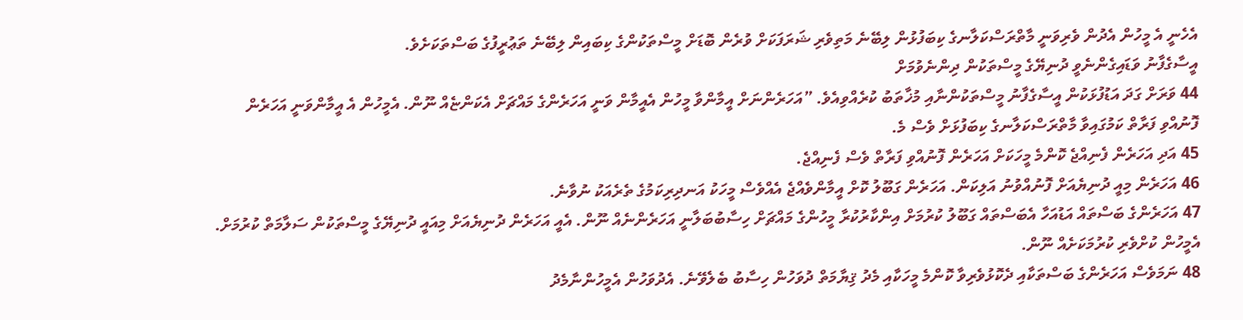އެހެނީ އެ މީހުން އެދުން ވެރިވަނީ މާތްރަސްކަލާނގެ ކިބަފުޅުން ލިބޭނެ މަތިވެރި ޝަރަފަކަށް ވުރެން ބޮޑަށް މީސްތަކުންގެ ކިބައިން ލިބޭނެ ތަޢުރީފުގެ ބަސްތަކަށެވެ.
އީސާގެފާނު ވަޑައިގެންނެވީ ދުނިޔޭގެ މީސްތަކުން ދިންނެވުމަށް
44 ވަރަށް ގަދަ އަޑުފުޅަކުން އީސާގެފާނު މީސްތަކުންނާއި މުޚާތަބު ކުރެއްވިއެވެ. ”އަހަރެންނަށް އީމާންވާ މީހުން އެއީމާން ވަނީ އަހަރެންގެ މައްޗަށް އެކަންޏެއް ނޫން. އެމީހުން އެ އީމާންވަނީ އަހަރެން ފޮނުއްވި ފަރާތް ކަމުގައިވާ މާތްރަސްކަލާނގެ ކިބަފުޅަށް ވެސް މެ.
45 އަދި އަހަރެން ފެނިއްޖެ ކޮންމެ މީހަކަށް އަހަރެން ފޮނުއްވި ފަރާތް ވެސް ފެނިއްޖެ.
46 އަހަރެން މިއީ ދުނިޔެއަށް ފޮނުއްވުނު އަލިކަން. އަހަރެން ގަބޫލު ކޮށް އީމާންވެއްޖެ އެއްވެސް މީހަކު އަނދިރިކަމުގެ ތެރެއަކު ނުވާނެ.
47 އަހަރެންގެ ބަސްތައް އަޑުއަހާ އެބަސްތައް ގަބޫލު ކުރުމަށް އިންކާރުކުރާ މީހުންގެ މައްޗަށް ހިސާބުބަލާނީ އަހަރެންނެއް ނޫން. އެއީ އަހަރެން ދުނިޔެއަށް މިއައީ ދުނިޔޭގެ މީސްތަކުން ސަލާމަތް ކުރުމަށް. އެމީހުން ކުށްވެރި ކުރުމަކަށެއް ނޫން.
48 ނަމަވެސް އަހަރެންގެ ބަސްތަކާއި ދެކޮޅުވެރިވާ ކޮންމެ މީހަކާއި މެދު ޤިޔާމަތް ދުވަހުން ހިސާބު ބެލެވޭނެ. އެދުވަހުން އެމީހުންނާމެދު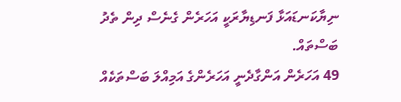ނިޔާކަނޑައަޅާ ފަނޑިޔާރަކީ އަހަރެން ގެނެސް ދިން ތެދު ބަސްތައް.
49 އަހަރެން އަންގާދެނީ އަހަރެންގެ އަމިއްލަ ބަސްތަކެއް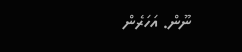ނޫން. އަހަރެން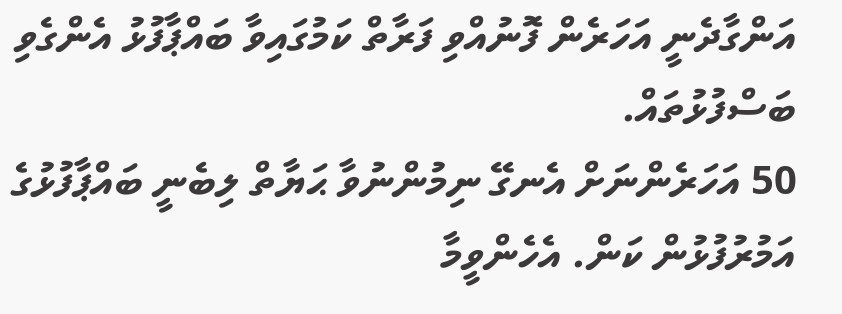އަންގާދެނީ އަހަރެން ފޮނުއްވި ފަރާތް ކަމުގައިވާ ބައްޕާފުޅު އެންގެވި ބަސްފުޅުތައް.
50 އަހަރެންނަށް އެނގޭ ނިމުންނުވާ ޙަޔާތް ލިބެނީ ބައްޕާފުޅުގެ އަމުރުފުޅުން ކަން. އެހެންވީމާ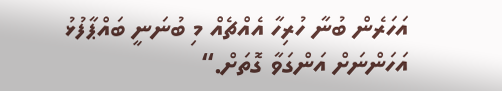އަހަރެން ބުނާ ހުރިހާ އެއްޗެއް މި ބުނަނީ ބައްޕާފުޅު އަހަންނަށް އަންގަވާ ގޮތަށް.“